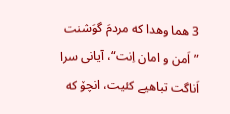3 هما وهدا که مردمَ گوَشنت ”اَمن و امان اِنت“، آیانی سرا اَناگت تباهیے کئیت، انچۆ که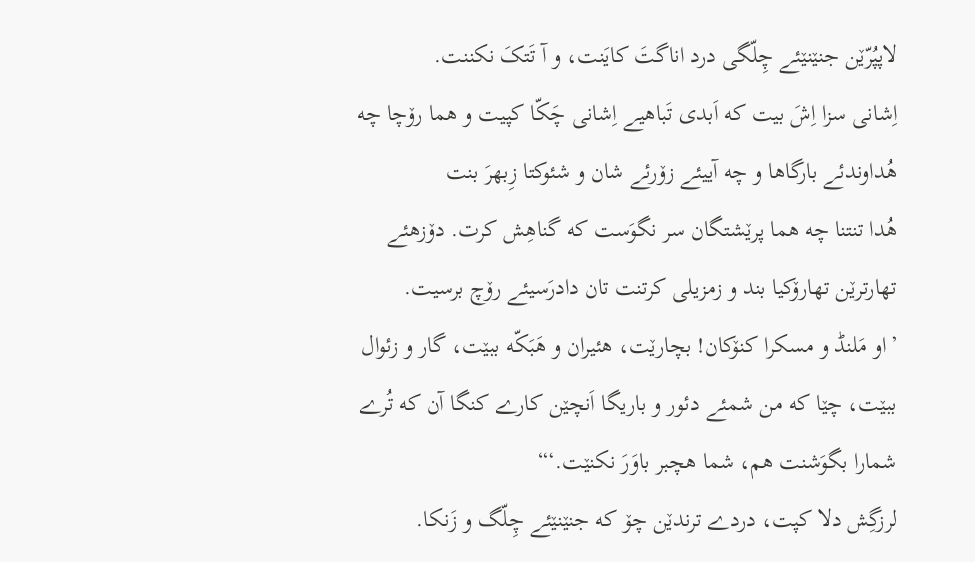لاپپُرّێن جنێنێئے چِلّگی درد اناگتَ کایَنت، و آ تَتکَ نکننت.
اِشانی سزا اِشَ بیت که اَبدی تَباهیے اِشانی چَکّا کپیت و هما رۆچا چه هُداوندئے بارگاها و چه آییئے زۆرئے شان و شئوکتا زِبهرَ بنت
هُدا تنتنا چه هما پرێشتگان سر نگوَست که گناهِش کرت. دۆزهئے تهارترێن تهارۆکیا بند و زمزیلی کرتنت تان دادرَسیئے رۆچ برسیت.
’او مَلنڈ و مسکرا کنۆکان! بچارێت، هئیران و هَبَکّه ببێت، گار و زئوال ببێت، چێا که من شمئے دئور و باریگا اَنچێن کارے کنگا آن که تُرے شمارا بگوَشنت هم، شما هچبر باوَرَ نکنێت.‘“
لرزگِش دلا کپت، دردے ترندێن چۆ که جنێنێئے چِلّگ و زَنکا.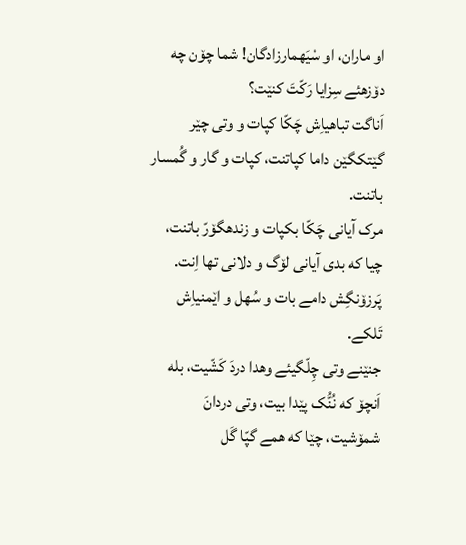او ماران، او سْیَهمارزادگان! شما چۆن چه دۆزهئے سِزایا رَکّتَ کنێت؟
اَناگت تباهیاِش چَکّا کپات و وتی چێر گێتکگێن داما کپاتنت، کپات و گار و گُمسار باتنت.
مرک آیانی چَکّا بکپات و زندهگۆرّ باتنت، چیا که بدی آیانی لۆگ و دلانی تها اِنت.
پَرزۆنگِش دامے بات و سُهل و اێمنیاِش تَلکے.
جنێنے وتی چِلّگیئے وهدا دردَ کَشّیت، بله اَنچۆ که نُنُّک پێدا بیت، وتی دردانَ شمۆشیت، چێا که همے گپّا گَل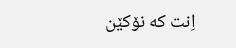اِنت که نۆکێن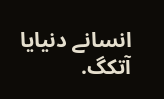انسانے دنیایا آتکگ.